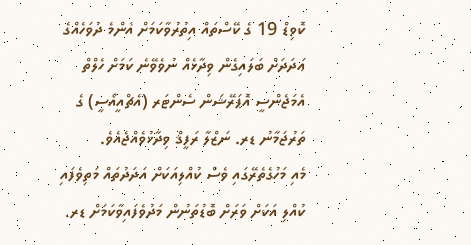ކޮވިޑް 19 ގެ ކޭސްތައް އިތުރުވާކަމަށް އެންމެ ދުވަހެއްގެ ޢަދަދަށް ބަލައިގެން ވިދާޅެއް ނުވެވޭނެ ކަމަށް ހެލްތް އެމަޖެންސީ އޮޕަރޭޝަން ސެންޓަރ (އެޗްއީއޯސީ) ގެ ތަރުޖަމާނު ޑރ. ނަޒްލާ ރަފީޤް ވިދާޅުވެއްޖެއެވެ.
މެއި މަހުގެތެރޭގައި ވެސް ކުއްލިއަކަށް އަދަދުތައް މަތިވެފައި ކުއްލި އަކަށް ވަރަށް ބޮޑުތަނުން މަދުވެފައިވާކަމަށް ޑރ.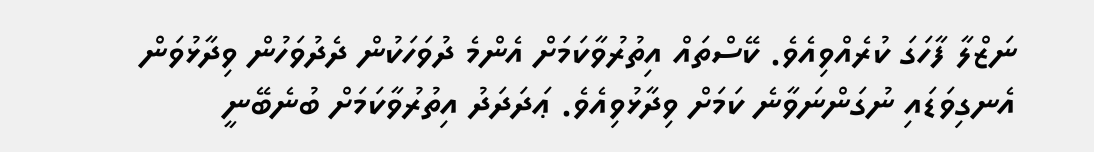ނަޒްލާ ފާހަގަ ކުރެއްވިއެވެ. ކޭސްތައް އިތުރުވާކަމަށް އެންމެ ދުވަހަކުން ދެދުވަހުން ވިދާޅުވަން އެނގިވަޑައި ނުގަންނަވާނެ ކަމަށް ވިދާޅުވިއެވެ. ޢަދަދަދު އިތުރުވާކަމަށް ބުނެބޭނީ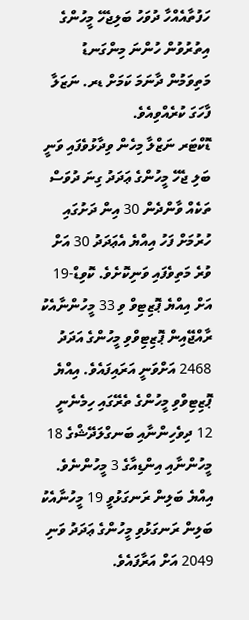ހަފުތާއެއްހާ ދުވަހު ބަލިޖެހޭ މީހުންގެ އިތުރުވުން ހުންނަ މިންގަނޑު މަތިވަމުން ދާނަމަ ކަމަށް ޑރ. ނަޒަލާ ފާހަގަ ކުރެއްވިއެވެ.
ޑޮކްޓަރ ނަޒްލާ މިހެން ވިދާޅުވެފައި ވަނީ ބަލި ޖެހޭ މީހުންގެ ޢަދަދު ގިނަ ދުވަސް ތަކެއް ވާންދެން 30 އިން ދަށުގައި ހުރުމަށް ފަހު އިއްޔެ އެޢަދަދު 30 އަށް ވުރެ މަތިވެފައި ވަނިކޮށެވެ. ކޮވިޑް-19 އަށް އިއްޔެ ޕޮޒިޓިވް ވި 33 މީހުންނާއެކު ރާއްޖޭއިން ޕޮޒިޓިވްވި މީހުންގެ އަދަދު 2468 އަށްވަނީ އަރައިފައެވެ. އިއްޔެ ޕޮޒިޓިވްވި މީހުންގެ ތެރޭގައި ހިމެނެނީ 12 ދިވެހިންނާއި ބަނގްލަދޭޝްގެ 18 މީހުންނާއި އިންޑިއާގެ 3 މީހުންނެވެ. އިއްޔެ ބަލިން ރަނގަޅުވީ 19 މީހުނާއެކު ބަލިން ރަނގަޅުވި މީހުންގެ ޢަދަދު ވަނި 2049 އަށް އަރާފައެވެ.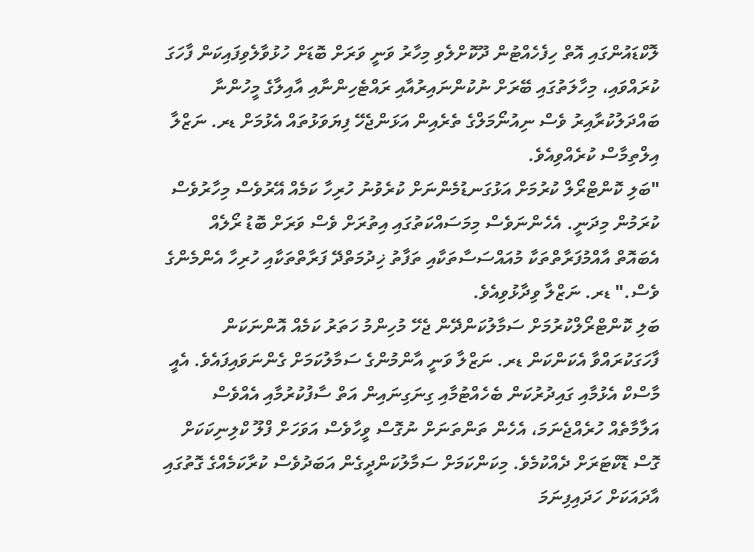ލޮކްޑައުންގައި އޮތް ހިފެހެއްޓުން ދޫކޮށްލެވި މިހާރު ވަނީ ވަރަށް ބޮޑަށް ހުޅުވާލެވިފައިކަން ފާހަގަ ކުރައްވައި، މިހާލަތުގައި ބޭރަށް ނުކުންނައިރުއާއި ރައްޓެހިންނާއި އާއިލާގެ މީހުންނާ ބައްދަލުކުރާއިރު ވެސް ނިއުނޯމަލްގެ ތެރެއިން އަޅަންޖެހޭ ފިޔަވަޅުތައް އެޅުމަށް ޑރ. ނަޒްލާ އިލްތިމާސް ކުރެއްވިއެވެ.
"ބަލި ކޮންޓްރޯލް ކުރުމަށް އަޅުގަނޑުމެންނަށް ކުރެވުނު ހުރިހާ ކަމެއް އޭރުވެސް މިހާރުވެސް ކުރަމުން މިދަނީ. އެހެންނަވެސް މިމަސައްކަތުގައި އިތުރަށް ވެސް ވަރަށް ބޮޑު ރޯލެއް އެބައޮތް އާއްމުފަރާތްތަކާ މުއައްސަސާތަކާއި ތަފާތު ޚިދުމަތްދޭ ފަރާތްތަކާއި ހުރިހާ އެންމެންގެ ވެސް." ޑރ. ނަޒްލާ ވިދާޅުވިއެވެ.
ބަލި ކޮންޓްރޯލްކުރުމަށް ސަމާލުކަންދޭން ޖެހޭ މުހިންމު ހަތަރު ކަމެއް އޮންނަކަން ފާހަގަކުރައްވާ އެކަންކަން ޑރ. ނަޒްލާ ވަނީ އާންމުންގެ ސަމާލުކަމަށް ގެންނަވައިފައެވެ. އެއީ މާސްކް އެޅުމާއި ގައިދުރުކަން ބެހެއްޓުމާއި ގިނަގިނައިން އަތް ސާފުކުރުމާއި އެއްވެސް އަލާމާތެއް ހުރެއްޖެނަމަ، އެހެން ތަންތަނަށް ނުގޮސް ވީހާވެސް އަވަހަށް ފްލޫ ކްލިނިކަކަށް ގޮސް ޑޮކްޓަރަށް ދެއްކުމެވެ. މިކަންކަމަށް ސަމާލުކަންދީގެން އަބަދުވެސް ކުރާކަމެއްގެ ގޮތުގައި އާދައަކަށް ހަދައިފިނަމަ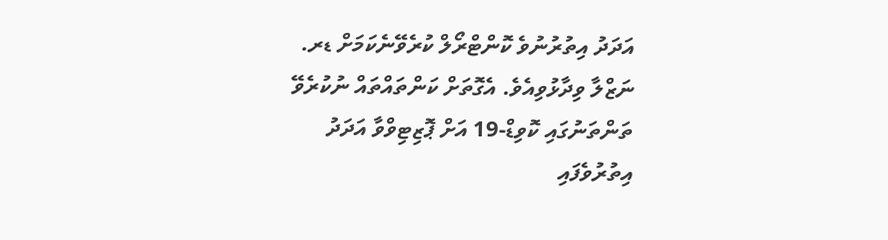އަދަދު އިތުރުނުވެ ކޮންޓްރޯލް ކުރެވޭނެކަމަށް ޑރ. ނަޒްލާ ވިދާޅުވިއެވެ. އެގޮތަށް ކަންތައްތައް ނުކުރެވޭ ތަންތަނުގައި ކޮވިޑް-19 އަށް ޕޮޒިޓިވްވާ އަދަދު އިތުރުވެފައި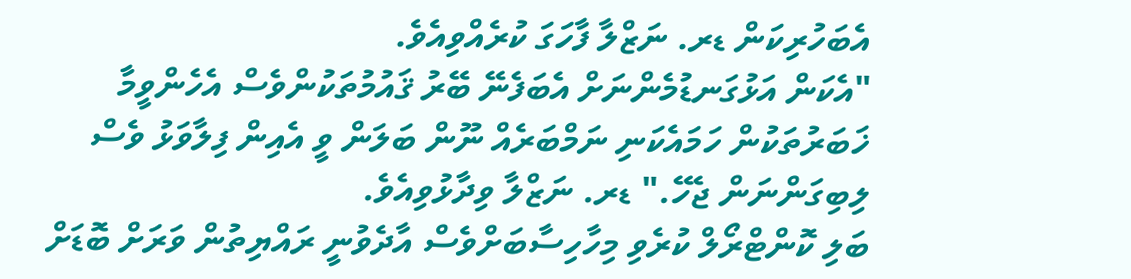އެބަހުރިކަން ޑރ. ނަޒްލާ ފާހަގަ ކުރެއްވިއެވެ.
"އެކަން އަޅުގަނޑުމެންނަށް އެބަފެނޭ ބޭރު ޤައުމުތަކުންވެސް އެހެންވީމާ ޚަބަރުތަކުން ހަމައެކަނި ނަމްބަރެއް ނޫން ބަލަން ވީ އެއިން ފިލާވަޅު ވެސް ލިބިގަންނަން ޖެހޭ." ޑރ. ނަޒްލާ ވިދާޅުވިއެވެ.
ބަލި ކޮންޓްރޯލް ކުރެވި މިހާހިސާބަށްވެސް އާދެވުނީ ރައްޔިތުން ވަރަށް ބޮޑަށް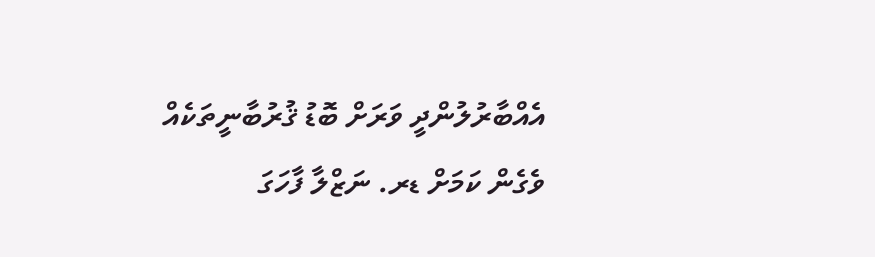އެއްބާރުލުންދީ ވަރަށް ބޮޑު ޤުރުބާނީތަކެއް ވެގެން ކަމަށް ޑރ. ނަޒްލާ ފާހަގަ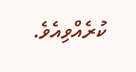ކުރެއްވިއެވެ.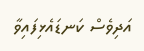އަދިވެސް ކަނޑައެޅިފައިވާ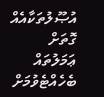އުޞޫލުތަކާއެއް ގޮތަށް ޢަމަލުތައް ބެހެއްޓެވުމަށް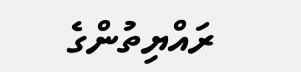ރައްޔިތުންގެ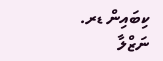ކިބައިން ޑރ. ނަޒްލާ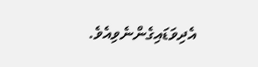އެދިވަޑައިގެންނެވިއެވެ.